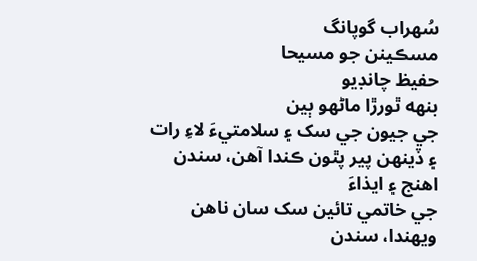سُهراب گوپانگ
مسڪينن جو مسيحا
حفيظ چانڊيو
بنهه ٿورڙا ماڻهو ٻين
جي جيون جي سک ۽ سلامتيءَ لاءِ رات ۽ ڏينهن پير پٿون ڪندا آهن، سندن اهنج ۽ ايذاءَ
جي خاتمي تائين سک سان ناهن ويهندا، سندن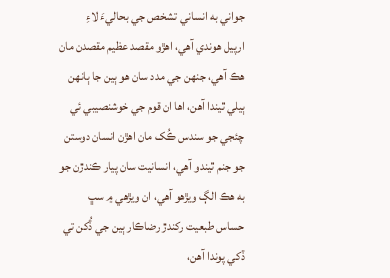جواني به انساني تشخص جي بحاليءَ لاءِ
ارپيل هوندي آهي، اهڙو مقصد عظيم مقصدن مان هڪ آهي، جنهن جي مدد سان هو ٻين جا ٻانهن
ٻيلي ٿيندا آهن، اها ان قوم جي خوشنصيبي ئي چئجي جو سندس ڪُک مان اهڙن انسان دوستن
جو جنم ٿيندو آهي، انسانيت سان پيار ڪندڙن جو به هڪ الڳ ويڙهو آهي، ان ويڙهي ۾ سڀ
حساس طبعيت رکندڙ رضاڪار ٻين جي ڏُکن تي ڏکي پوندا آهن،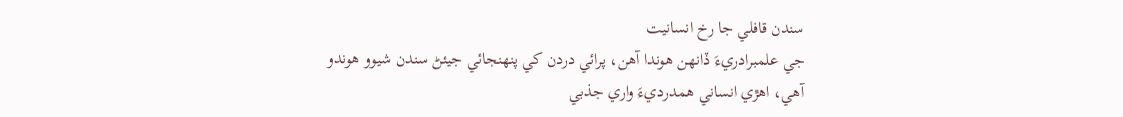سندن قافلي جا رخ انسانيت
جي علمبرادريءَ ڏانهن هوندا آهن، پرائي دردن کي پنهنجائي جيئڻ سندن شيوو هوندو
آهي، اهڙي انساني همدرديءَ واري جذبي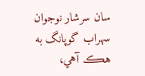سان سرشار نوجوان سهراب گوپانگ به هڪ آهي،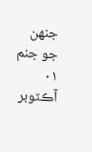جنهن
جو جنم ۰۱ آڪٽوبر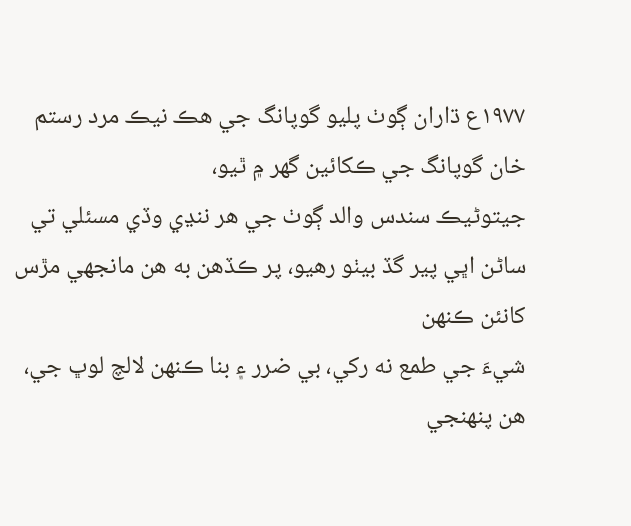۱۹۷۷ع ڌاران ڳوٺ پليو گوپانگ جي هڪ نيڪ مرد رستم خان گوپانگ جي ڪکائين گهر ۾ ٿيو،
جيتوڻيڪ سندس والد ڳوٺ جي هر ننڍي وڏي مسئلي تي ساڻن اڀي پير گڏ بيٺو رهيو، پر ڪڏهن به هن مانجهي مڙس کانئن ڪنهن
شيءَ جي طمع نه رکي، بي ضرر ۽ بنا ڪنهن لالچ لوڀ جي، هن پنهنجي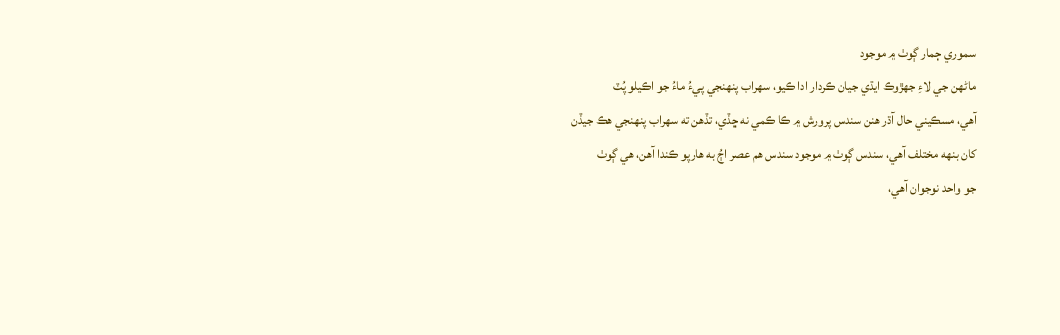سموري ڄمار ڳوٺ ۾ موجود
ماڻهن جي لاءِ جهڙوڪ ايڌي جيان ڪردار ادا ڪيو، سهراب پنهنجي پيءُ ماءُ جو اڪيلو پُٽ
آهي، مسڪيني حال آڌر هنن سندس پرورش ۾ ڪا ڪمي نه ڇڏي، تڏهن ته سهراب پنهنجي هڪ جيڏن
کان بنهه مختلف آهي، سندس ڳوٺ ۾ موجود سندس هم عصر اڄُ به هارپو ڪندا آهن، هي ڳوٺ
جو واحد نوجوان آهي،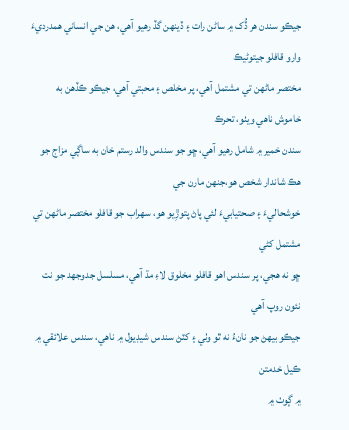جيڪو سندن هر ڏُک ۾ ساڻن رات ۽ ڏينهن گڏ رهيو آهي، هن جي انساني همدرديءَ وارو قافلو جيتوڻيڪ
مختصر ماڻهن تي مشتمل آهي، پر مخلص ۽ محبتي آهي، جيڪو ڪڏهن به خاموش ناهي ويٺو، تحرڪ
سندن خمير ۾ شامل رهيو آهي، ڇو جو سندس والد رستم خان به ساڳي مزاج جو هڪ شاندار شخص هو،جنهن مارن جي
خوشحاليءَ ۽ صحتيابيءَ لئي پاڻ پتوڙِيو هو، سهراب جو قافلو مختصر ماڻهن تي مشتمل کڻي
ڇو نه هجي، پر سندس اهو قافلو مخلوق لاءِ مڌ آهي، مسلسل جدوجهد جو نت نئون روپ آهي
جيڪو بيهڻ جو نانءُ نه ٿو وٺي ۽ کٽڻ سندس شيڊيول ۾ ناهي، سندس علائقي ۾ ڪيل خدمتن
۾ ڳوٺ ۾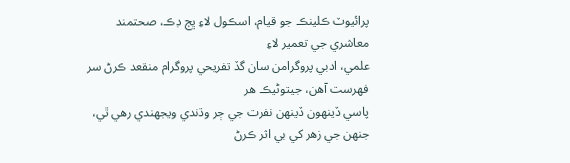پرائيوٽ ڪلينڪ جو قيام، اسڪول لاءِ ڀڄ ڊڪ، صحتمند معاشري جي تعمير لاءِ
علمي، ادبي پروگرامن سان گڏ تفريحي پروگرام منقعد ڪرڻ سر فهرست آهن، جيتوڻيڪ هر
پاسي ڏينهون ڏينهن نفرت جي ڄر وڌندي ويجهندي رهي ٿي، جنهن جي زهر کي بي اثر ڪرڻ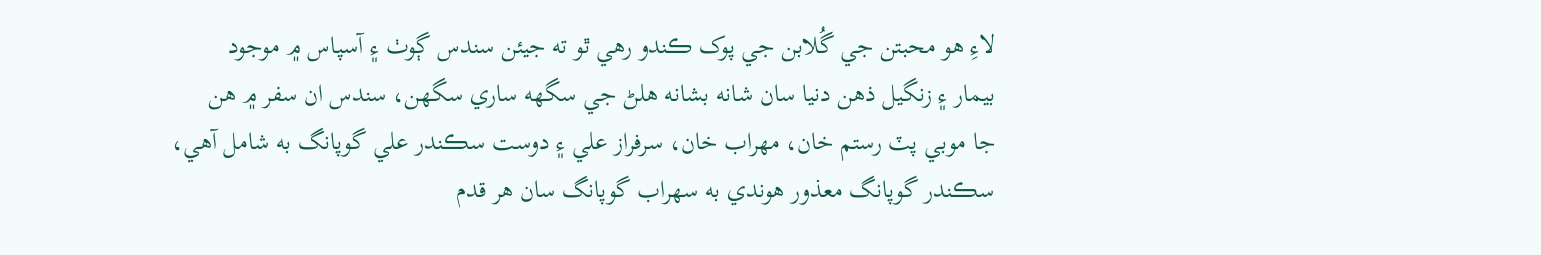لاءِ هو محبتن جي گُلابن جي پوک ڪندو رهي ٿو ته جيئن سندس ڳوٺ ۽ آسپاس ۾ موجود
بيمار ۽ زنگيل ذهن دنيا سان شانه بشانه هلڻ جي سگهه ساري سگهن، سندس ان سفر ۾ هن
جا موبي پٽ رستم خان، مهراب خان، سرفراز علي ۽ دوست سڪندر علي گوپانگ به شامل آهي،
سڪندر گوپانگ معذور هوندي به سهراب گوپانگ سان هر قدم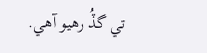تي گڏُ رهيو آهي.